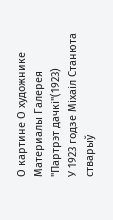О картине О художнике Материалы Галерея
"Партрэт дачкі"(1923)
У 1923 годзе Міхаіл Станюта стварыў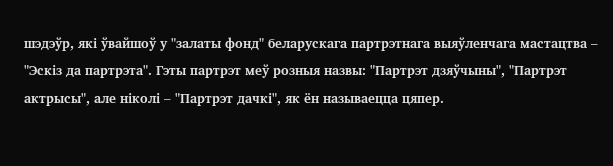шэдэўр, які ўвайшоў у "залаты фонд" беларускага партрэтнага выяўленчага мастацтва – "Эскіз да партрэта". Гэты партрэт меў розныя назвы: "Партрэт дзяўчыны", "Партрэт актрысы", але ніколі – "Партрэт дачкі", як ён называецца цяпер.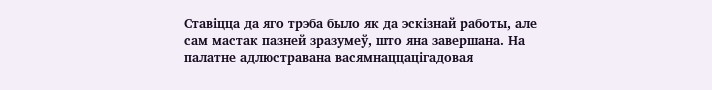Ставіцца да яго трэба было як да эскізнай работы, але сам мастак пазней зразумеў, што яна завершана. На палатне адлюстравана васямнаццацігадовая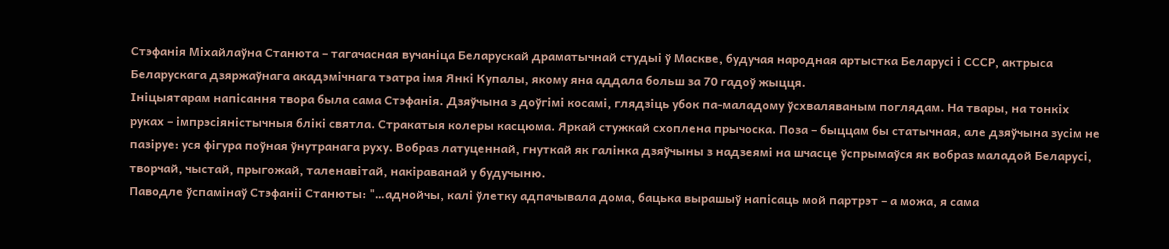Стэфанія Міхайлаўна Станюта – тагачасная вучаніца Беларускай драматычнай студыі ў Маскве, будучая народная артыстка Беларусі і СССР, актрыса Беларускага дзяржаўнага акадэмічнага тэатра імя Янкі Купалы, якому яна аддала больш за 70 гадоў жыцця.
Ініцыятарам напісання твора была сама Стэфанія. Дзяўчына з доўгімі косамі, глядзіць убок па-маладому ўсхваляваным поглядам. На твары, на тонкіх руках – імпрэсіяністычныя блікі святла. Стракатыя колеры касцюма. Яркай стужкай схоплена прычоска. Поза – быццам бы статычная, але дзяўчына зусім не пазіруе: уся фігура поўная ўнутранага руху. Вобраз латуценнай, гнуткай як галінка дзяўчыны з надзеямі на шчасце ўспрымаўся як вобраз маладой Беларусі, творчай, чыстай, прыгожай, таленавітай, накіраванай у будучыню.
Паводле ўспамінаў Стэфаніі Станюты: "…аднойчы, калі ўлетку адпачывала дома, бацька вырашыў напісаць мой партрэт – а можа, я сама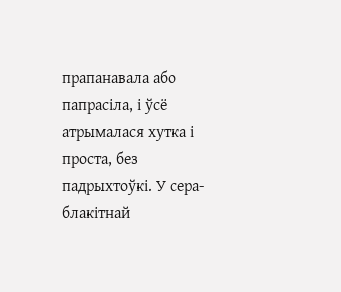прапанавала або папрасіла, і ўсё атрымалася хутка і проста, без падрыхтоўкі. У сера-блакітнай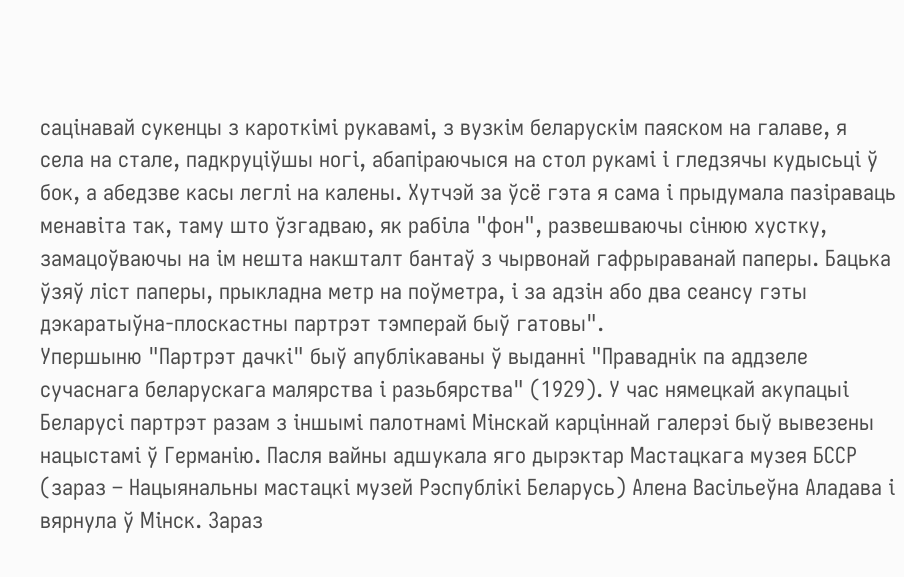сацінавай сукенцы з кароткімі рукавамі, з вузкім беларускім паяском на галаве, я села на стале, падкруціўшы ногі, абапіраючыся на стол рукамі і гледзячы кудысьці ў бок, а абедзве касы леглі на калены. Хутчэй за ўсё гэта я сама і прыдумала пазіраваць менавіта так, таму што ўзгадваю, як рабіла "фон", развешваючы сінюю хустку, замацоўваючы на ім нешта накшталт бантаў з чырвонай гафрыраванай паперы. Бацька ўзяў ліст паперы, прыкладна метр на поўметра, і за адзін або два сеансу гэты дэкаратыўна-плоскастны партрэт тэмперай быў гатовы".
Упершыню "Партрэт дачкі" быў апублікаваны ў выданні "Праваднік па аддзеле сучаснага беларускага малярства і разьбярства" (1929). У час нямецкай акупацыі Беларусі партрэт разам з іншымі палотнамі Мінскай карціннай галерэі быў вывезены нацыстамі ў Германію. Пасля вайны адшукала яго дырэктар Мастацкага музея БССР (зараз – Нацыянальны мастацкі музей Рэспублікі Беларусь) Алена Васільеўна Аладава і вярнула ў Мінск. Зараз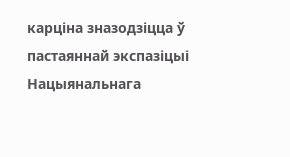карціна зназодзіцца ў пастаяннай экспазіцыі Нацыянальнага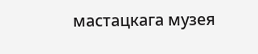мастацкага музея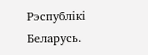Рэспублікі Беларусь.